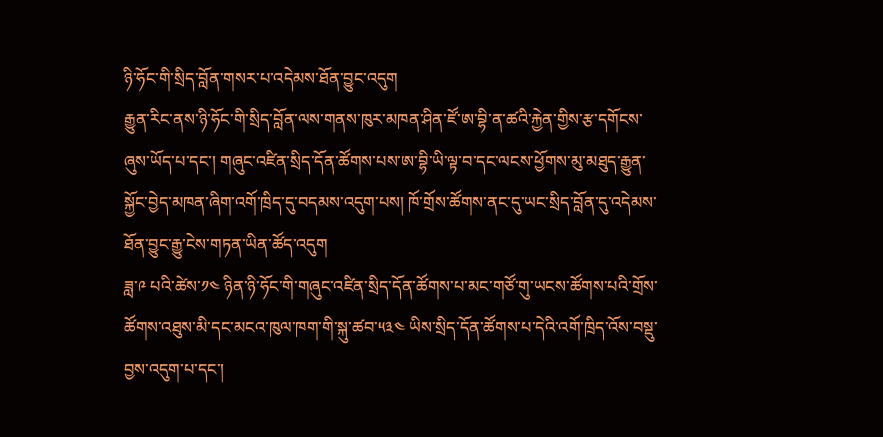ཉི་ཧོང་གི་སྲིད་བློན་གསར་པ་འདེམས་ཐོན་བྱུང་འདུག
རྒྱུན་རིང་ནས་ཉི་ཧོང་གི་སྲིད་བློན་ལས་གནས་ཁུར་མཁན་ཤིན་ཛོ་ཨ་བྷི་ན་ཚའི་རྐྱེན་གྱིས་རྩ་དགོངས་ཞུས་ཡོད་པ་དང་། གཞུང་འཛིན་སྲིད་དོན་ཚོགས་པས་ཨ་བྷི་ཡི་ལྟ་བ་དང་ལངས་ཕྱོགས་མུ་མཐུད་རྒྱུན་སྐྱོང་བྱེད་མཁན་ཞིག་འགོ་ཁྲིད་དུ་བདམས་འདུག་པས། ཁོ་གྲོས་ཚོགས་ནང་དུ་ཡང་སྲིད་བློན་དུ་འདེམས་ཐོན་བྱུང་རྒྱུ་ངེས་གཏན་ཡིན་ཚོད་འདུག
ཟླ་༩ པའི་ཚེས་༡༤ ཉིན་ཉི་ཧོང་གི་གཞུང་འཛིན་སྲིད་དོན་ཚོགས་པ་མང་གཙོ་གུ་ཡངས་ཚོགས་པའི་གྲོས་ཚོགས་འཐུས་མི་དང་མངའ་ཁུལ་ཁག་གི་སྐུ་ཚབ་༥༣༤ ཡིས་སྲིད་དོན་ཚོགས་པ་དེའི་འགོ་ཁྲིད་འོས་བསྡུ་བྱས་འདུག་པ་དང་།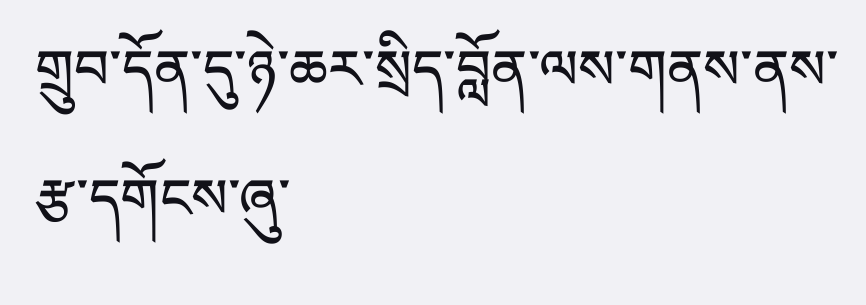གྲུབ་དོན་དུ་ཉེ་ཆར་སྲིད་བློན་ལས་གནས་ནས་རྩ་དགོངས་ཞུ་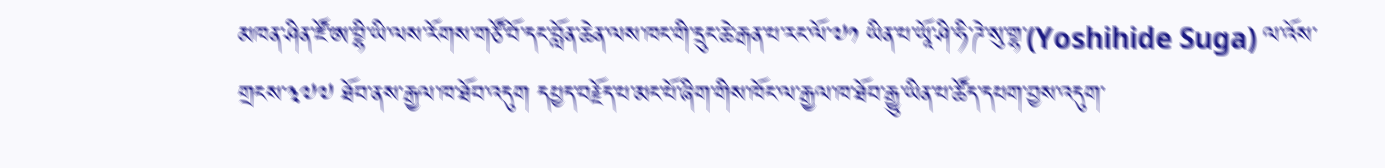མཁན་ཤིན་ཛོ་ཨ་བྷི་ཡི་ལས་རོགས་གཙོ་བོ་དང་བློན་ཆེན་ལས་ཁང་གི་དྲུང་ཆེ་རྒན་པ་རང་ལོ་༧༡ ཡིན་པ་ཡཱོ་ཤི་ཧི་ཌེ་སུ་གྷ་(Yoshihide Suga) ལ་འོས་གྲངས་༣༧༧ ཐོབ་ནས་རྒྱལ་ཁ་ཐོབ་འདུག དཔྱད་བརྗོད་པ་མང་པོ་ཞིག་གིས་ཁོང་ལ་རྒྱལ་ཁ་ཐོབ་རྒྱུ་ཡིན་པ་ཚོད་དཔག་བྱས་འདུག་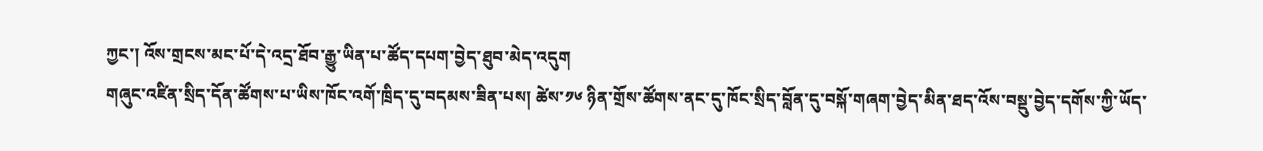ཀྱང་། འོས་གྲངས་མང་པོ་དེ་འདྲ་ཐོབ་རྒྱུ་ཡིན་པ་ཚོད་དཔག་བྱེད་ཐུབ་མེད་འདུག
གཞུང་འཛིན་སྲིད་དོན་ཚོགས་པ་ཡིས་ཁོང་འགོ་ཁྲིད་དུ་བདམས་ཟིན་པས། ཚེས་༡༦ ཉིན་གྲོས་ཚོགས་ནང་དུ་ཁོང་སྲིད་བློན་དུ་བསྐོ་གཞག་བྱེད་མིན་ཐད་འོས་བསྡུ་བྱེད་དགོས་ཀྱི་ཡོད་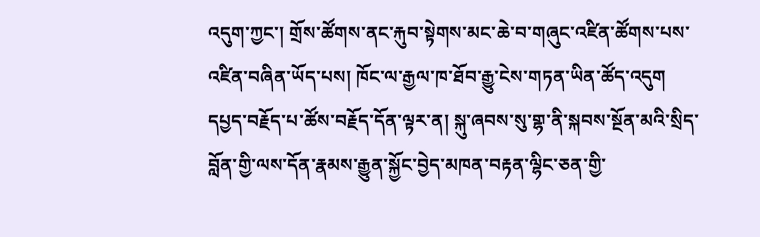འདུག་ཀྱང་། གྲོས་ཚོགས་ནང་རྐུབ་སྟེགས་མང་ཆེ་བ་གཞུང་འཛིན་ཚོགས་པས་འཛིན་བཞིན་ཡོད་པས། ཁོང་ལ་རྒྱལ་ཁ་ཐོབ་རྒྱུ་ངེས་གཏན་ཡིན་ཚོད་འདུག
དཔྱད་བརྗོད་པ་ཚོས་བརྗོད་དོན་ལྟར་ན། སྐུ་ཞབས་སུ་གྷ་ནི་སྐབས་སྔོན་མའི་སྲིད་བློན་གྱི་ལས་དོན་རྣམས་རྒྱུན་སྐྱོང་བྱེད་མཁན་བརྟན་ལྷིང་ཅན་གྱི་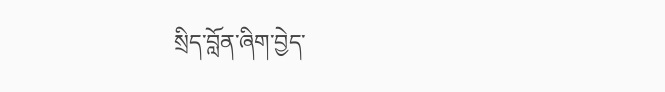སྲིད་བློན་ཞིག་བྱེད་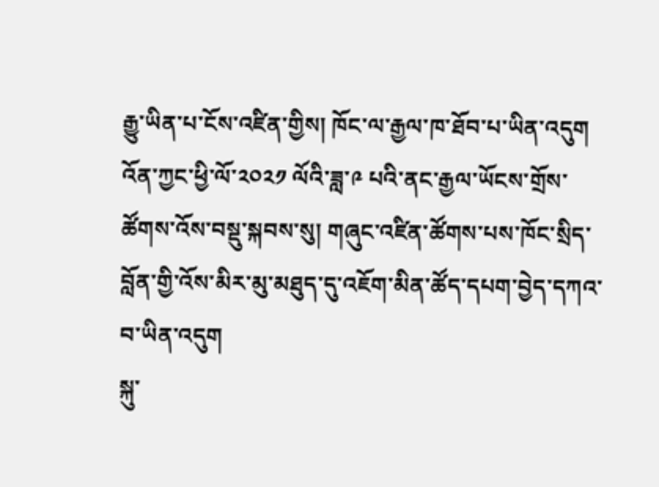རྒྱུ་ཡིན་པ་ངོས་འཛིན་གྱིས། ཁོང་ལ་རྒྱལ་ཁ་ཐོབ་པ་ཡིན་འདུག འོན་ཀྱང་ཕྱི་ལོ་༢༠༢༡ ལོའི་ཟླ་༩ པའི་ནང་རྒྱལ་ཡོངས་གྲོས་ཚོགས་འོས་བསྡུ་སྐབས་སུ། གཞུང་འཛིན་ཚོགས་པས་ཁོང་སྲིད་བློན་གྱི་འོས་མིར་མུ་མཐུད་དུ་འཇོག་མིན་ཚོད་དཔག་བྱེད་དཀའ་བ་ཡིན་འདུག
སྐུ་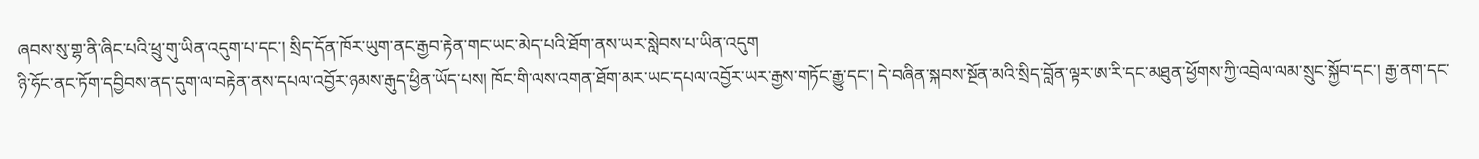ཞབས་སུ་གྷ་ནི་ཞིང་པའི་ཕྲུ་གུ་ཡིན་འདུག་པ་དང་། སྲིད་དོན་ཁོར་ཡུག་ནང་རྒྱབ་རྟེན་གང་ཡང་མེད་པའི་ཐོག་ནས་ཡར་སླེབས་པ་ཡིན་འདུག
ཉི་ཧོང་ནང་ཏོག་དབྱིབས་ནད་དུག་ལ་བརྟེན་ནས་དཔལ་འབྱོར་ཉམས་རྒུད་ཕྱིན་ཡོད་པས། ཁོང་གི་ལས་འགན་ཐོག་མར་ཡང་དཔལ་འབྱོར་ཡར་རྒྱས་གཏོང་རྒྱུ་དང་། དེ་བཞིན་སྐབས་སྔོན་མའི་སྲིད་བློན་ལྟར་ཨ་རི་དང་མཐུན་ཕྱོགས་ཀྱི་འབྲེལ་ལམ་སྲུང་སྐྱོབ་དང་། རྒྱ་ནག་དང་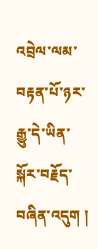འབྲེལ་ལམ་བརྟན་པོ་ཉར་རྒྱུ་དེ་ཡིན་སྐོར་བརྗོད་བཞིན་འདུག །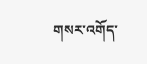གསར་འགོད་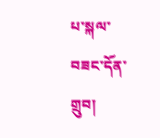པ་སྐལ་བཟང་དོན་གྲུབ།